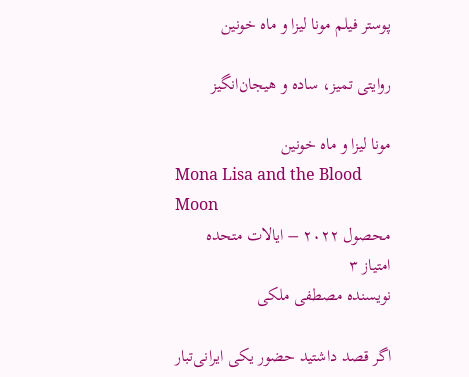پوستر فیلم مونا لیزا و ماه خونین

روایتی تمیز، ساده و هیجان‌انگیز

مونا لیزا و ماه خونین
Mona Lisa and the Blood Moon
محصول ۲۰۲۲ – ایالات متحده
امتیاز ۳
نویسنده مصطفی ملکی

اگر قصد داشتید حضور یکی ایرانی‌تبار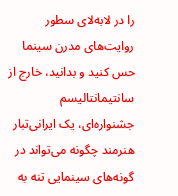را در لابه‌لای سطور روایت‌های مدرن سینما حس کنید و بدانید، خارج از سانتیمانتالیسم جشنواره‌ای، یک ایرانی‌تبار هنرمند چگونه می‌تواند در گونه‌های سینمایی تنه به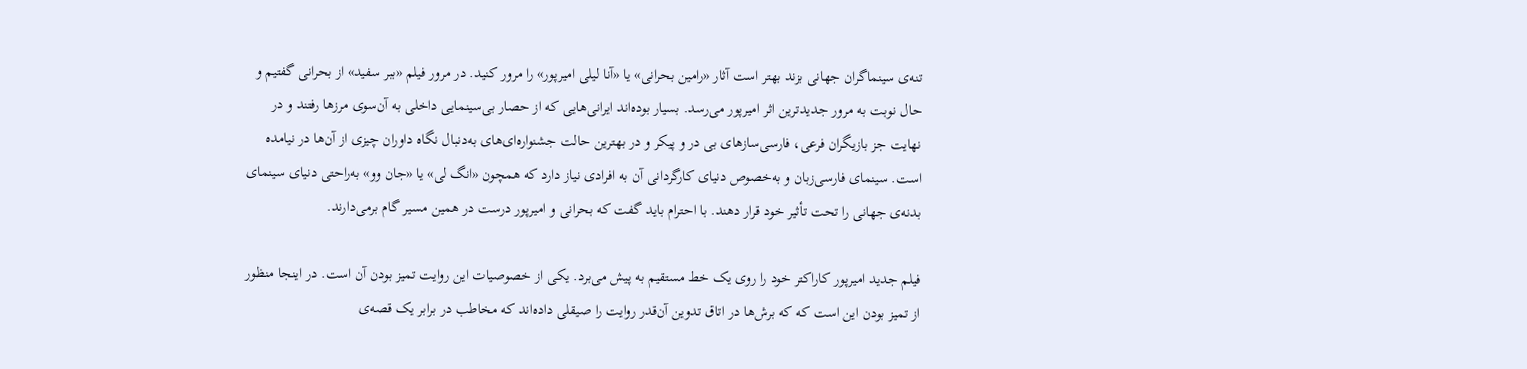تنه‌ی سینماگران جهانی بزند بهتر است آثار «رامین بحرانی» یا «آنا لیلی امیرپور» را مرور کنید. در مرور فیلم «ببر سفید» از بحرانی گفتیم و حال نوبت به مرور جدیدترین اثر امیرپور می‌رسد. بسیار بوده‌اند ایرانی‌هایی که از حصار بی‌سینمایی داخلی به آن‌سوی مرزها رفتند و در نهایت جز بازیگران فرعی، فارسی‌ساز‌های بی در و پیکر و در بهترین حالت جشنواره‌ای‌های به‌دنبال نگاه داوران چیزی از آن‌ها در نیامده است. سینمای فارسی‌زبان و به‌خصوص دنیای کارگردانی آن به افرادی نیاز دارد که همچون «انگ لی» یا «جان وو» به‌راحتی دنیای سینمای بدنه‌ی جهانی را تحت تأثیر خود قرار دهند. با احترام باید گفت که بحرانی و امیرپور درست در همین مسیر گام برمی‌دارند.

فیلم جدید امیرپور کاراکتر خود را روی یک خط مستقیم به پیش می‌برد. یکی از خصوصیات این روایت تمیز بودن آن است. در اینجا منظور از تمیز بودن این است که که برش‌ها در اتاق تدوین آن‌قدر روایت را صیقلی داده‌اند که مخاطب در برابر یک قصه‌ی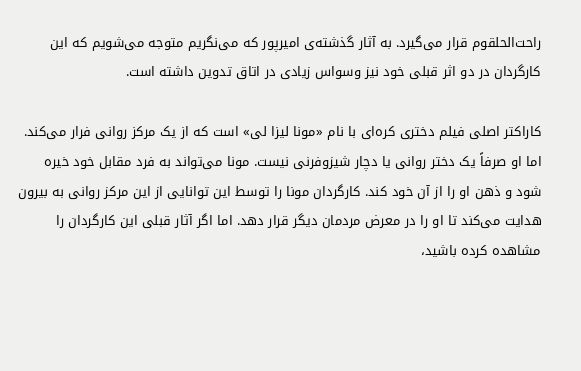راحت‌الحلقوم قرار می‌گیرد. به آثار گذشته‌ی امیرپور که می‌نگریم متوجه می‌شویم که این کارگردان در دو اثر قبلی خود نیز وسواس زیادی در اتاق تدوین داشته است.

کاراکتر اصلی فیلم دختری کره‌ای با نام «مونا لیزا لی» است که از یک مرکز روانی فرار می‌کند. اما او صرفاً یک دختر روانی یا دچار شیزوفرنی نیست. مونا می‌تواند به فرد مقابل خود خیره شود و ذهن او را از آن خود کند. کارگردان مونا را توسط این توانایی از این مرکز روانی به بیرون هدایت می‌کند تا او را در معرض مردمان دیگر قرار دهد. اما اگر آثار قبلی این کارگردان را مشاهده کرده باشید،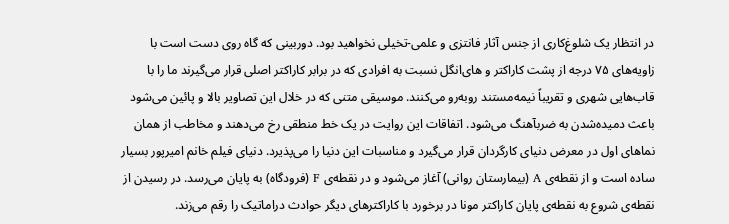در انتظار یک شلوغ‌کاری از جنس آثار فانتزی و علمی-تخیلی نخواهید بود. دوربینی که گاه روی دست است با زاویه‌های ۷۵ درجه از پشت کاراکتر و های‌انگل نسبت به افرادی که در برابر کاراکتر اصلی قرار می‌گیرند ما را با قاب‌هایی شهری و تقریباً نیمه‌مستند روبه‌رو می‌کنند. موسیقی متنی که در خلال این تصاویر بالا و پائین می‌شود باعث دمیده‌شدن به ضربآهنگ می‌شود. اتفاقات این روایت در یک خط منطقی رخ می‌دهند و مخاطب از همان نماهای اول در معرض دنیای کارگردان قرار می‌گیرد و مناسبات این دنیا را می‌پذیرد. دنیای فیلم خانم امیرپور بسیار ساده است و از نقطه‌ی A (بیمارستان روانی) آغاز می‌شود و در نقطه‌ی F (فرودگاه) به پایان می‌رسد. در رسیدن از نقطه‌ی شروع به نقطه‌ی پایان کاراکتر مونا در برخورد با کاراکترهای دیگر حوادث دراماتیک را رقم می‌زند.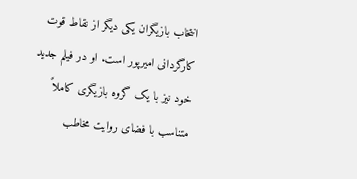انتخاب بازیگران یکی دیگر از نقاط قوت کارگردانی امیرپور است. او در فیلم جدید خود نیز با یک گروه بازیگری کاملاً متناسب با فضای روایت مخاطب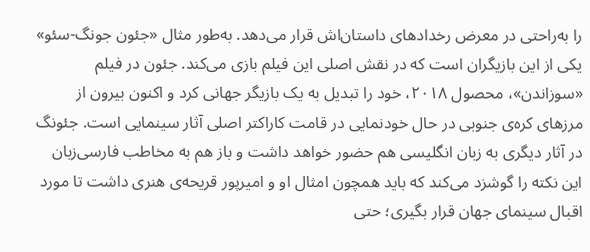را به‌راحتی در معرض رخدادهای داستان‌اش قرار می‌دهد. به‌‌طور مثال «جئون جونگ-سئو» یکی از این بازیگران است که در نقش اصلی این فیلم بازی می‌کند. جئون در فیلم «سوزاندن»، محصول ۲۰۱۸، خود را تبدیل به یک بازیگر جهانی کرد و اکنون بیرون از مرزهای کره‌ی جنوبی در حال خودنمایی در قامت کاراکتر اصلی آثار سینمایی است. جئونگ در آثار دیگری به زبان انگلیسی هم حضور خواهد داشت و باز هم به مخاطب فارسی‌زبان این نکته را گوشزد می‌کند که باید همچون امثال او و امیرپور قریحه‌ی هنری داشت تا مورد اقبال سینمای جهان قرار بگیری؛ حتی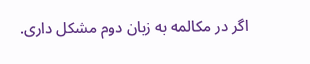اگر در مکالمه به زبان دوم مشکل داری.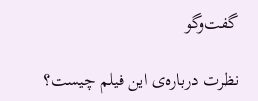گفت‌وگو

نظرت درباره‌ی این فیلم چیست؟